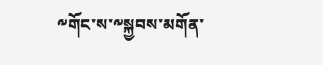༸གོང་ས་༸སྐྱབས་མགོན་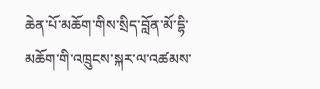ཆེན་པོ་མཆོག་གིས་སྲིད་བློན་མོ་དྷི་མཆོག་གི་འཁྲུངས་སྐར་ལ་འཚམས་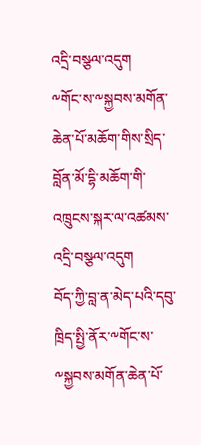འདྲི་བསྩལ་འདུག
༸གོང་ས་༸སྐྱབས་མགོན་ཆེན་པོ་མཆོག་གིས་སྲིད་བློན་མོ་དྷི་མཆོག་གི་འཁྲུངས་སྐར་ལ་འཚམས་འདྲི་བསྩལ་འདུག
བོད་ཀྱི་བླ་ན་མེད་པའི་དབུ་ཁྲིད་སྤྱི་ནོར་༸གོང་ས་༸སྐྱབས་མགོན་ཆེན་པོ་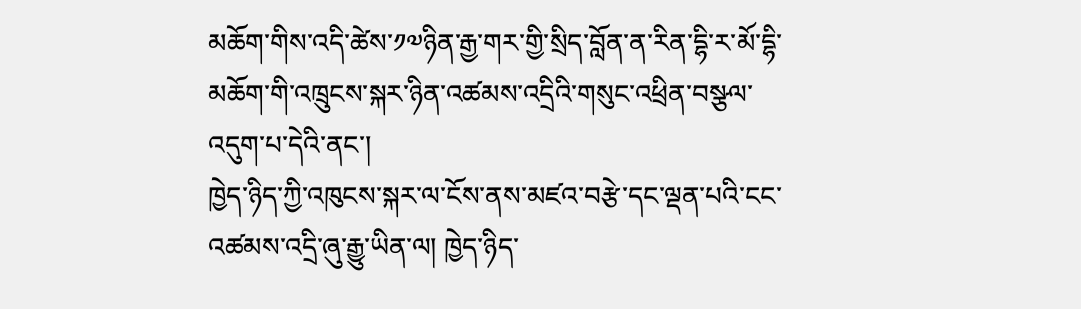མཆོག་གིས་འདི་ཚེས་༡༧ཉིན་རྒྱ་གར་གྱི་སྲིད་བློན་ན་རིན་དྷི་ར་མོ་དྷི་མཆོག་གི་འཁྲུངས་སྐར་ཉིན་འཚམས་འདྲིའི་གསུང་འཕྲིན་བསྩལ་འདུག་པ་དེའི་ནང་།
ཁྱེད་ཉིད་ཀྱི་འཁུངས་སྐར་ལ་ངོས་ནས་མཛའ་བརྩེ་དང་ལྡན་པའི་ངང་འཚམས་འདྲི་ཞུ་རྒྱུ་ཡིན་ལ། ཁྱེད་ཉིད་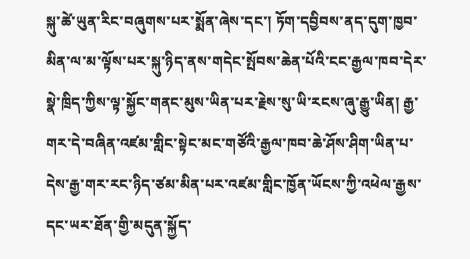སྐུ་ཚེ་ཡུན་རིང་བཞུགས་པར་སྨོན་ཞེས་དང་། ཏོག་དབྱིབས་ནད་དུག་ཁྱབ་མིན་ལ་མ་ལྟོས་པར་སྐུ་ཉིད་ནས་གདེང་སྤོབས་ཆེན་པོའི་ངང་རྒྱལ་ཁབ་དེར་སྣེ་ཁྲིད་ཀྱིས་ལྟ་སྐྱོང་གནང་མུས་ཡིན་པར་རྗེས་སུ་ཡི་རངས་ཞུ་རྒྱུ་ཡིན། རྒྱ་གར་དེ་བཞིན་འཛམ་གླིང་སྟེང་མང་གཙོའི་རྒྱལ་ཁབ་ཆེ་ཤོས་ཤིག་ཡིན་པ་དེས་རྒྱ་གར་རང་ཉིད་ཙམ་མིན་པར་འཛམ་གླིང་ཁྱོན་ཡོངས་ཀྱི་འཕེལ་རྒྱས་དང་ཡར་ཐོན་གྱི་མདུན་སྐྱོད་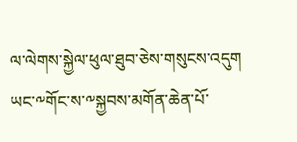ལ་ལེགས་སྐྱེལ་ཕུལ་ཐུབ་ཅེས་གསུངས་འདུག
ཡང་༸གོང་ས་༸སྐྱབས་མགོན་ཆེན་པོ་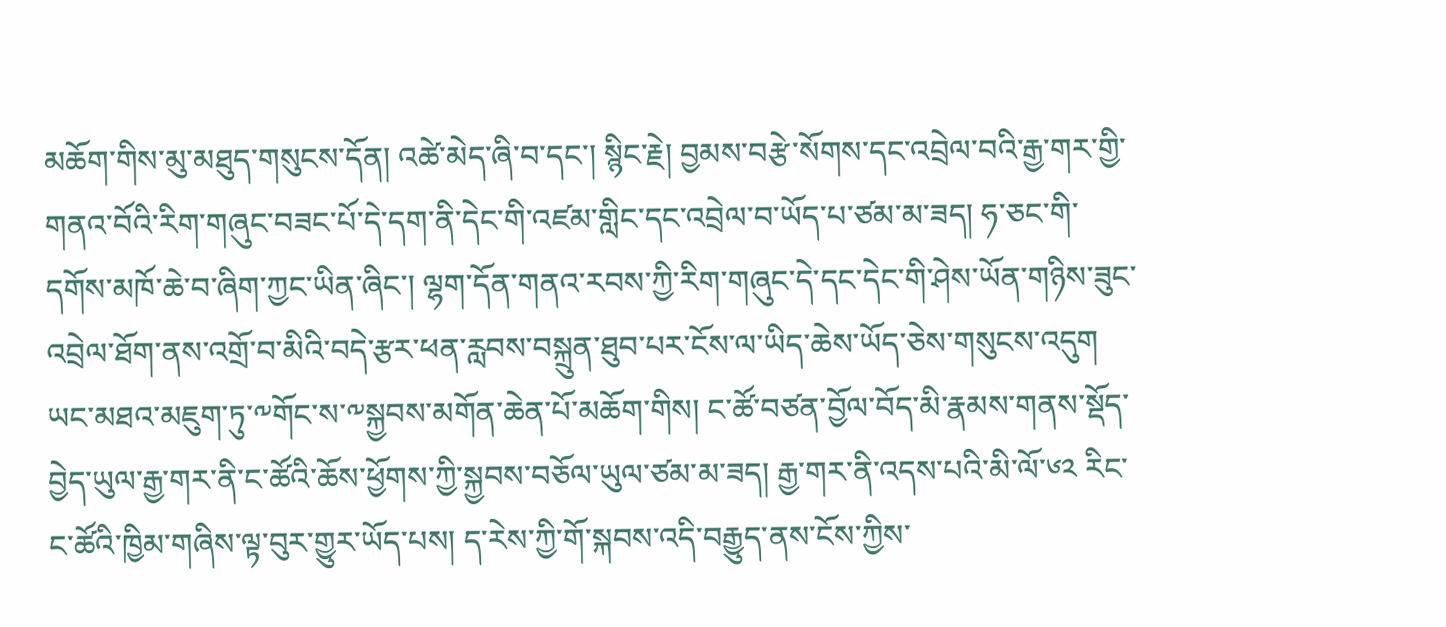མཆོག་གིས་མུ་མཐུད་གསུངས་དོན། འཚེ་མེད་ཞི་བ་དང་། སྙིང་རྗེ། བྱམས་བརྩེ་སོགས་དང་འབྲེལ་བའི་རྒྱ་གར་གྱི་གནའ་བོའི་རིག་གཞུང་བཟང་པོ་དེ་དག་ནི་དེང་གི་འཛམ་གླིང་དང་འབྲེལ་བ་ཡོད་པ་ཙམ་མ་ཟད། ཧ་ཅང་གི་དགོས་མཁོ་ཆེ་བ་ཞིག་ཀྱང་ཡིན་ཞིང་། ལྷག་དོན་གནའ་རབས་ཀྱི་རིག་གཞུང་དེ་དང་དེང་གི་ཤེས་ཡོན་གཉིས་ཟུང་འབྲེལ་ཐོག་ནས་འགྲོ་བ་མིའི་བདེ་རྩར་ཕན་རླབས་བསྐྲུན་ཐུབ་པར་ངོས་ལ་ཡིད་ཆེས་ཡོད་ཅེས་གསུངས་འདུག
ཡང་མཐའ་མཇུག་ཏུ་༸གོང་ས་༸སྐྱབས་མགོན་ཆེན་པོ་མཆོག་གིས། ང་ཚོ་བཙན་བྱོལ་བོད་མི་རྣམས་གནས་སྡོད་བྱེད་ཡུལ་རྒྱ་གར་ནི་ང་ཚོའི་ཆོས་ཕྱོགས་ཀྱི་སྐྱབས་བཅོལ་ཡུལ་ཙམ་མ་ཟད། རྒྱ་གར་ནི་འདས་པའི་མི་ལོ་༦༢ རིང་ང་ཚོའི་ཁྱིམ་གཞིས་ལྟ་བུར་གྱུར་ཡོད་པས། ད་རེས་ཀྱི་གོ་སྐབས་འདི་བརྒྱུད་ནས་ངོས་ཀྱིས་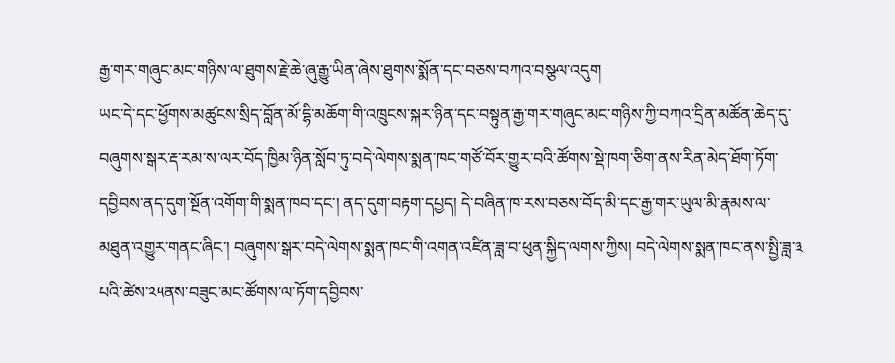རྒྱ་གར་གཞུང་མང་གཉིས་ལ་ཐུགས་རྗེ་ཆེ་ཞུ་རྒྱུ་ཡིན་ཞེས་ཐུགས་སྨོན་དང་བཅས་བཀའ་བསྩལ་འདུག
ཡང་དེ་དང་ཕྱོགས་མཚུངས་སྲིད་བློན་མོ་དྷི་མཆོག་གི་འཁྲུངས་སྐར་ཉིན་དང་བསྟུན་རྒྱ་གར་གཞུང་མང་གཉིས་ཀྱི་བཀའ་དྲིན་མཚོན་ཆེད་དུ་བཞུགས་སྒར་རྡ་རམ་ས་ལར་བོད་ཁྱིམ་ཉིན་སློབ་ཏུ་བདེ་ལེགས་སྨན་ཁང་གཙོ་བོར་གྱུར་བའི་ཚོགས་སྡེ་ཁག་ཅིག་ནས་རིན་མེད་ཐོག་ཏོག་དབྱིབས་ནད་དུག་སྔོན་འགོག་གི་སྨན་ཁབ་དང་། ནད་དུག་བརྟག་དཔྱད། དེ་བཞིན་ཁ་རས་བཅས་བོད་མི་དང་རྒྱ་གར་ཡུལ་མི་རྣམས་ལ་མཐུན་འགྱུར་གནང་ཞིང་། བཞུགས་སྒར་བདེ་ལེགས་སྨན་ཁང་གི་འགན་འཛིན་ཟླ་བ་ཕུན་སྐྱིད་ལགས་ཀྱིས། བདེ་ལེགས་སྨན་ཁང་ནས་སྤྱི་ཟླ་༣ པའི་ཚེས་༢༥ནས་བཟུང་མང་ཚོགས་ལ་ཏོག་དབྱིབས་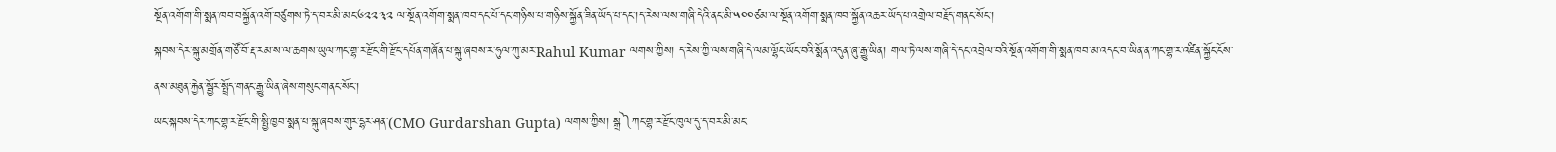སྔོན་འགོག་གི་སྨན་ཁབ་བསྐྱོན་འགོ་བཙུགས་ཏེ་ད་བར་མི་མང་༦༢༢༣༢ ལ་སྔོན་འགོག་སྨན་ཁབ་དང་པོ་དང་གཉིས་པ་གཉིས་སྐྱོན་ཟིན་ཡོད་པ་དང་།ད་རེས་ལས་གཞི་དེའི་ནང་མི་༥༠༠ཙམ་ལ་སྔོན་འགོག་སྨན་ཁབ་སྐྱོན་འཆར་ཡོད་པ་འགྲེལ་བརྗོད་གནང་སོང་།
སྐབས་དེར་སྐུ་མགྲོན་གཙོ་བོ་རྡ་རམ་ས་ལ་ཆགས་ཡུལ་ཀང་གྷ་ར་རྫོང་གི་རྫོང་དཔོན་གཞོན་པ་སྐུ་ཞབས་ར་ཧུལ་ཀུ་མར་Rahul Kumar ལགས་ཀྱིས། ད་རེས་ཀྱི་ལས་གཞི་དེ་ལམ་ལྷོང་ཡོང་བའི་སྨོན་འདུན་ཞུ་རྒྱུ་ཡིན། གལ་ཏེ་ལས་གཞི་དེ་དང་འབྲེལ་བའི་སྔོན་འགོག་གི་སྨན་ཁབ་མ་འདང་བ་ཡིན་ན་ཀང་གྷ་ར་འཛིན་སྐྱོང་ངོས་ནས་མཐུན་རྐྱེན་སྦྱོར་སྤྲོད་གནང་རྒྱུ་ཡིན་ཞེས་གསུང་གནང་སོང་།
ཡང་སྐབས་དེར་ཀང་གྷ་ར་རྫོང་གི་སྤྱི་ཁྱབ་སྨན་པ་སྐུ་ཞབས་གུར་དྷར་ཤན་(CMO Gurdarshan Gupta) ལགས་ཀྱིས། སྒྲ༽ཀང་གྷ་ར་རྫོང་ཁུལ་དུ་ད་བར་མི་མང་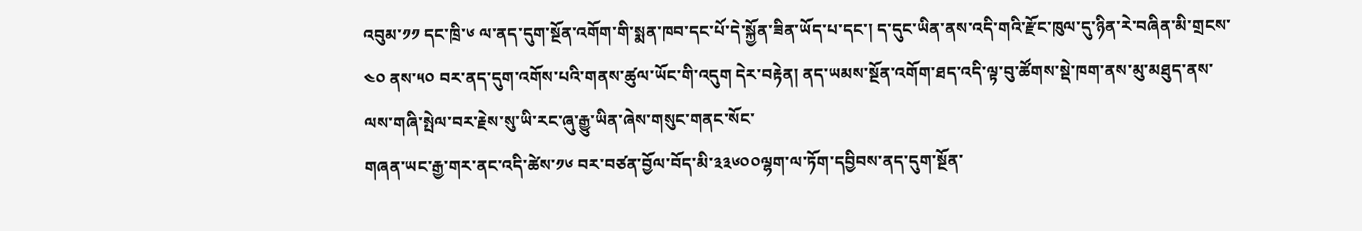འབུམ་༡༡ དང་ཁྲི་༦ ལ་ནད་དུག་སྔོན་འགོག་གི་སྨན་ཁབ་དང་པོ་དེ་སྐྱོན་ཟིན་ཡོད་པ་དང་། ད་དུང་ཡིན་ནས་འདི་གའི་རྫོང་ཁུལ་དུ་ཉིན་རེ་བཞིན་མི་གྲངས་༤༠ ནས་༥༠ བར་ནད་དུག་འགོས་པའི་གནས་ཚུལ་ཡོང་གི་འདུག དེར་བརྟེན། ནད་ཡམས་སྔོན་འགོག་ཐད་འདི་ལྟ་བུ་ཚོགས་སྡེ་ཁག་ནས་མུ་མཐུད་ནས་ལས་གཞི་སྤེལ་བར་རྗེས་སུ་ཡི་རང་ཞུ་རྒྱུ་ཡིན་ཞེས་གསུང་གནང་སོང་
གཞན་ཡང་རྒྱ་གར་ནང་འདི་ཚེས་༡༦ བར་བཙན་བྱོལ་བོད་མི་༣༣༦༠༠ལྷག་ལ་ཏོག་དབྱིབས་ནད་དུག་སྔོན་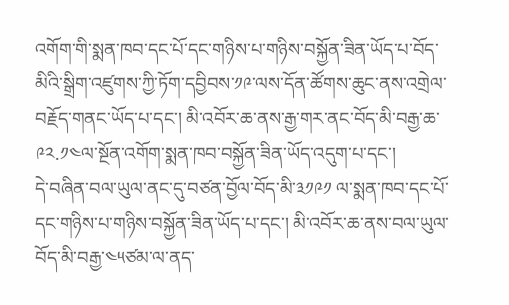འགོག་གི་སྨན་ཁབ་དང་པོ་དང་གཉིས་པ་གཉིས་བསྐྱོན་ཟིན་ཡོད་པ་བོད་མིའི་སྒྲིག་འཛུགས་ཀྱི་ཏོག་དབྱིབས་༡༩་ལས་དོན་ཚོགས་ཆུང་ནས་འགྲེལ་བརྗོད་གནང་ཡོད་པ་དང་། མི་འབོར་ཆ་ནས་རྒྱ་གར་ནང་བོད་མི་བརྒྱ་ཆ་༩༢.༡༤ལ་སྔོན་འགོག་སྨན་ཁབ་བསྐྱོན་ཟིན་ཡོད་འདུག་པ་དང་།
དེ་བཞིན་བལ་ཡུལ་ནང་དུ་བཙན་བྱོལ་བོད་མི་༣༡༩༡ ལ་སྨན་ཁབ་དང་པོ་དང་གཉིས་པ་གཉིས་བསྐྱོན་ཟིན་ཡོད་པ་དང་། མི་འབོར་ཆ་ནས་བལ་ཡུལ་བོད་མི་བརྒྱ་༤༥ཙམ་ལ་ནད་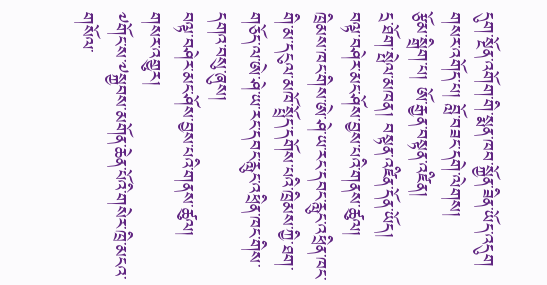དུག་སྔོན་འགོག་གི་སྨན་ཁབ་སྐྱོན་ཟིན་ཡོད་འདུག
གསར་འགོད་པ། བློ་བཟང་དགེ་ལེགས།
རྩོམ་སྒྲིག་པ། ཨོ་རྒྱན་བསྟན་འཛིན།
དྲ་ཐོག་སྤེལ་མཁན། བསྟན་འཛིན་དོན་ཡོད།
བལྟ་བཤེར་མང་ཤོས་བྱས་པའི་གནས་ཚུལ།
ཁྲིམས་ཁང་གིས་ཨེ་ཤེ་ཡ་རང་དབང་རླུང་འཕྲིན་ཁང་གི་མ་དངུལ་མཁོ་སྤྲོད་དགོས་པའི་ཁྲིམས་ཀྱི་ཐག་གཅོད་ལ་ཨེ་ཤེ་ཡ་རང་དབང་རླུང་འཕྲིན་ཁང་གིས་དགའ་བསུ་ཞུས།
བལྟ་བཤེར་མང་ཤོས་བྱས་པའི་གནས་ཚུལ།
གསར་འགྱུར།
༸གོང་ས་༸སྐྱབས་མགོན་ཆེན་པོའི་གསེར་ཁྲི་མངའ་གསོལ་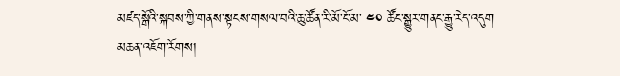མཛད་སྒོའི་སྐབས་ཀྱི་གནས་སྟངས་གསལ་བའི་ཆུ་ཚོན་རི་མོ་ངོ་མ་ ༤༠ ཚོང་སྒྱུར་གནང་རྒྱུ་རེད་འདུག
མཆན་འཇོག་རོགས།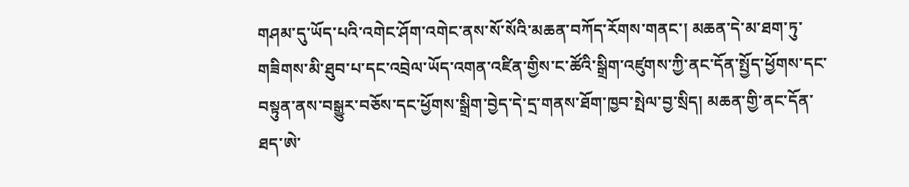གཤམ་དུ་ཡོད་པའི་འགེང་ཤོག་འགེང་ནས་སོ་སོའི་མཆན་བཀོད་རོགས་གནང་། མཆན་དེ་མ་ཐག་ཏུ་གཟིགས་མི་ཐུབ་པ་དང་འབྲེལ་ཡོད་འགན་འཛིན་གྱིས་ང་ཚོའི་སྒྲིག་འཛུགས་ཀྱི་ནང་དོན་སྤྱོད་ཕྱོགས་དང་བསྟུན་ནས་བསྒྱུར་བཅོས་དང་ཕྱོགས་སྒྲིག་བྱེད་དེ་དྲ་གནས་ཐོག་ཁྱབ་སྤེལ་བྱ་སྲིད། མཆན་གྱི་ནང་དོན་ཐད་ཨེ་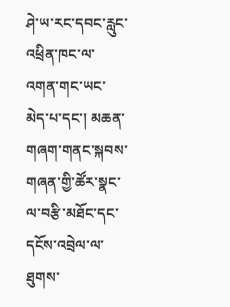ཤེ་ཡ་རང་དབང་རླུང་འཕྲིན་ཁང་ལ་འགན་གང་ཡང་མེད་པ་དང་། མཆན་གཞག་གནང་སྐབས་གཞན་གྱི་ཚོར་སྣང་ལ་བརྩི་མཐོང་དང་དངོས་འབྲེལ་ལ་ཐུགས་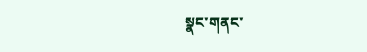སྣང་གནང་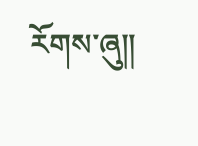རོགས་ཞུ༎